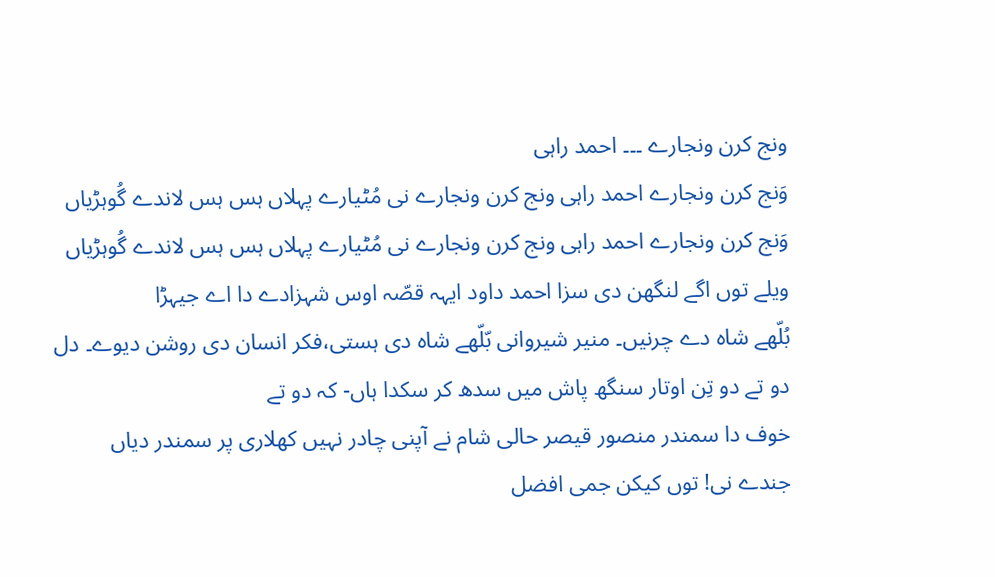ونج کرن ونجارے ۔۔۔ احمد راہی
وَنج کرن ونجارے احمد راہی ونج کرن ونجارے نی مُٹیارے پہلاں ہس ہس لاندے گُوہڑیاں
وَنج کرن ونجارے احمد راہی ونج کرن ونجارے نی مُٹیارے پہلاں ہس ہس لاندے گُوہڑیاں
ویلے توں اگے لنگھن دی سزا احمد داود ایہہ قصّہ اوس شہزادے دا اے جیہڑا
بُلّھے شاہ دے چرنیں۔ منیر شیروانی بّلّھے شاہ دی ہستی،فکر انسان دی روشن دیوے۔ دل
دو تے دو تِن اوتار سنگھ پاش میں سدھ کر سکدا ہاں- کہ دو تے
خوف دا سمندر منصور قیصر حالی شام نے آپنی چادر نہیں کھلاری پر سمندر دیاں
جندے نی! توں کیکن جمی افضل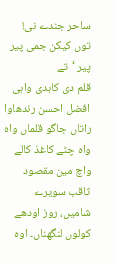ساحر جندے نی! توں کیکن جمی پیر پیر ‘تے
قلم دی کاہدی واہی افضل احسن رندھاوا راتاں جاگو قلماں واہ واہ چٹے کاغذ کالے
واچ مین مقصود ثاقب سویرے شامیں، روز اودھے کولوں لنگھناں۔ اوہ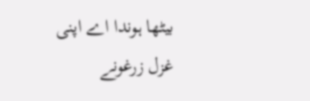بیٹھا ہوندا اے اپنی
غزل زرغونے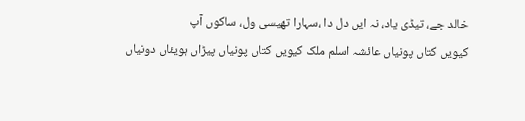خالد جے، تیڈی یاد، نہ ایں دل دا ،سہارا تھیسی ول، ساکوں آپ
کیویں کتاں پونیاں عائشہ اسلم ملک کیویں کتاں پونیاں پیڑاں ہویئاں دونیاں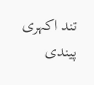تند اکہری پیندی